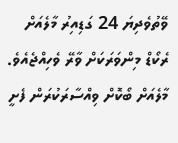ވޭތުވެދިޔަ 24 ގަޑިއިރު މާލެއަށް ރެކޯޑް މިންވަރަކަށް ވާރޭ ވެހިއްޖެއެވެ.
މާލެއަށް ބޯކޮށް ވިއްސާރަކުރަން ފެށީ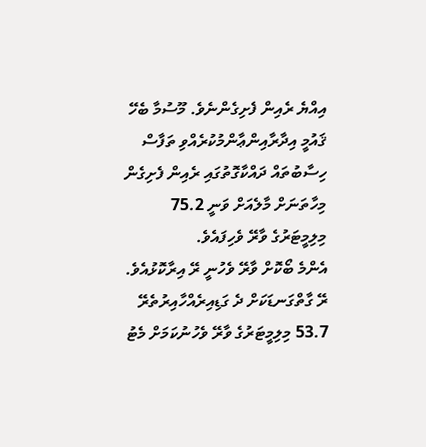އިއްޔެ ރެއިން ފެށިގެންނެވެ. މޫސުމާ ބެހޭ ޤައުމީ އިދާރާއިންޢާންމުކުރެއްވި ތަފާސް ހިސާބުތައް ދައްކާގޮތުގައި ރެއިން ފެށިގެން މިހާތަނަށް މާލެއަށް ވަނީ 75.2 މިލިމީޓަރުގެ ވާރޭ ވެހިފައެވެ.
އެންމެ ބޯކޮށް ވާރޭ ވެހުނީ ރޭ އިރާކޮޅުއެވެ. ރޭ ގާތްގަނޑަކަށް ދެ ގަޑިއިރެއްހާއިރުތެރޭ 53.7 މިލިމީޓަރުގެ ވާރޭ ވެހުނުކަމަށް މެޓު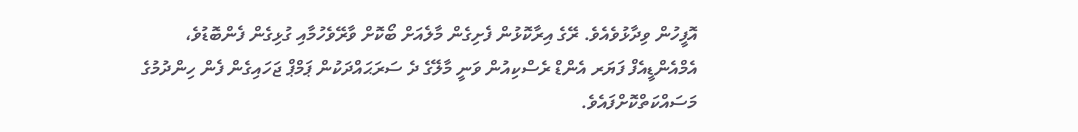އޮފީހުން ވިދާޅުވެއެވެ. ރޭގެ އިރާކޮޅުން ފެށިގެން މާލެއަށް ބޯކޮށް ވާރޭވެހުމާއި ގުޅިގެން ފެންބޮޑުވެ، އެމްއެންޑީއެފް ފަޔަރ އެންޑް ރެސްކިއުން ވަނީ މާލޭގެ ދެ ސަރަޙައްދަކުން ޕަމްޕް ޖަހައިގެން ފެން ހިންދުމުގެ މަސައްކަތްކޮށްފައެވެ.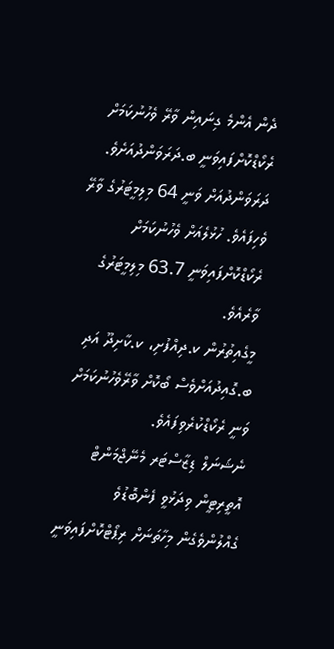ދެން އެންމެ ގިނައިން ވާރޭ ވެހުނުކަމަށް ރެކޯޑްކޮށްފައިވަނީ ބ.ދަރަވަންދުއަށެވެ. ދަރަވަންދުއަށް ވަނީ 64 މިލިމީޓަރުގެ ވާރޭ ވެހިފައެވެ. ހުޅުލެއަށް ވެހުނުކަމަށް ރެކޯޑްކޮށްފައިވަނީ 63.7 މިލިމީޓަރުގެ ވާރެއެވެ.
މީގެއިތުރުން ކ.ދިއްފުށި، ކ.ކާށިދޫ އަދި ބ.ގޮއިދުއަށްވެސް ބޯކޮށް ވާރޭވެހުނުކަމަށް ވަނީ ރެކޯޑްކުރެވިފައެވެ.
ނެޝަނަލް ޑިޒާސްޓަރ މެނޭޖްމަންޓް އޮތީރިޓީން ވިދަޅުވީ ފެންބޮޑުވެ ގެއްލުންވެގެން މިހާތަނަށް ރިޕޯޓްކޮށްފައިވަނީ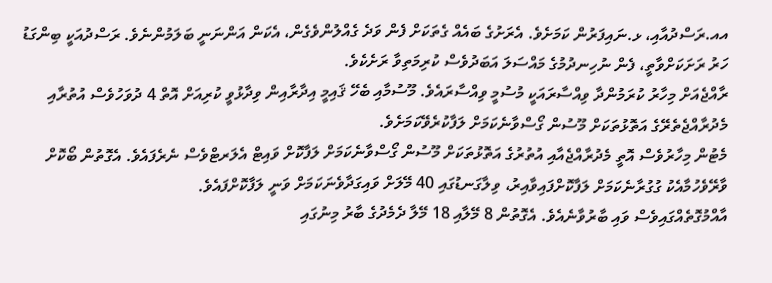އއ.ރަސްދުއާއި، ޅ.ނައިފަރުން ކަމަށެވެ. އެރަށުގެ ބައެއް ގެތަކަށް ފެން ވަދެ ގެއްލުންވެގެން، އެކަން އަންނަނީ ބަލަމުންނެވެ. ރަސްދުއަކީ ބިންގަޑު ހަރު ރަށަކަށްވާތީ، ފެން ނުހިނދުމުގެ މައްސަލަ އަބަދުވެސް ކުރިމަތިވާ ރަށެކެވެ.
ރާއްޖެއަށް މިހާރު ކުރަމުންދާ ވިއްސާރައަކީ މުސުމީ ވިއްސާރައެވެ. މޫސުމާއި ބެހޭ ޤައިމީ އިދާރާއިން ވިދާޅުވީ ކުރިއަށް އޮތް 4 ދުވަހުވެސް އުތުރާއި މެދުރާއްޖެތެރޭގެ އަތޮޅުތަކަށް މޫސުން ގޯސްވާނެކަމަށް ލަފާކުރެވޭކަމަށެވެ.
މެޓުން މިހާރުވެސް އޮތީ މެދުރާއްޖެއާއި އުތުރުގެ އަތޮޅުތަކަށް މޫސުން ގޯސްވާނެކަމަށް ލަފާކޮށް ވައިޓް އެލަރޓްވެސް ނެރެފައެވެ. އެގޮތުން ބޯކޮށް ވާރޭވެހުމާއެކު ގުގުރާނެކަމަށް ލަފާކޮށްފައިވާއިރު، ވިލާގަނޑުގައި 40 މޭލަށް ވައިގަދާވެނަކަމަށް ވަނީ ލަފާކޮށްފައެވެ.
އާއްމުގޮތެއްގައިވެސް ވައި ބާރުވާނެއެވެ. އެގޮތުން 8 މޭލާއި 18 މޭލާ ދެމެދުގެ ބާރު މިނުގައި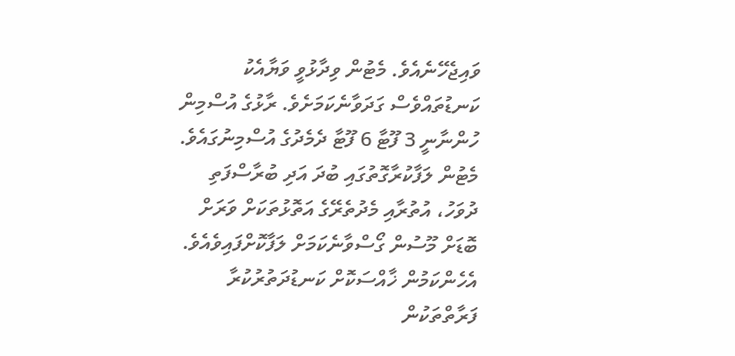ވައިޖެހޭނެއެވެ. މެޓުން ވިދާޅުވީ ވަޔާއެކު ކަނޑުތައްވެސް ގަދަވާނެކަމަށެވެ. ރާޅުގެ އުސްމިން ހުންނާނީ 3 ފޫޓާ 6 ފޫޓާ ދެމެދުގެ އުސްމިނުގައެވެ.
މެޓުން ލަފާކުރާގޮތުގައި ބުދަ އަދި ބުރާސްފަތި ދުވަހު، އުތުރާއި މެދުތެރޭގެ އަތޮޅުތަކަށް ވަރަށް ބޮޑަށް މޫސުން ގޯސްވާނެކަމަށް ލަފާކޮށްފައިވެއެވެ.
އެހެންކަމުން ޚާއްސަކޮށް ކަނޑުދަތުރުކުރާ ފަރާތްތަކުން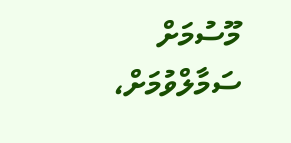މޫސުމަށް ސަމާލްވުމަށް،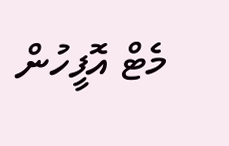މެޓް އޮފީހުން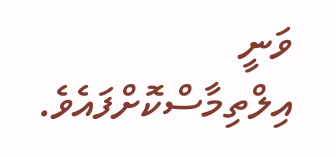ވަނީ އިލްތިމާސްކޮށްފައެވެ.